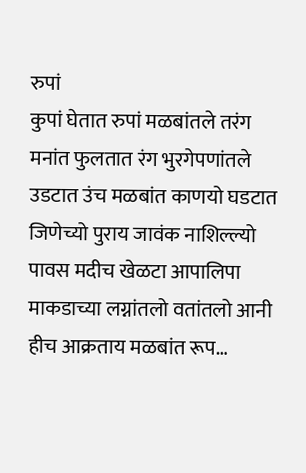रुपां
कुपां घेतात रुपां मळबांतले तरंग मनांत फुलतात रंग भुरगेपणांतले उडटात उंच मळबांत काणयो घडटात जिणेच्यो पुराय जावंक नाशिल्ल्यो पावस मदीच खेळटा आपालिपा माकडाच्या लग्नांतलो वतांतलो आनी हीच आक्रताय मळबांत रूप…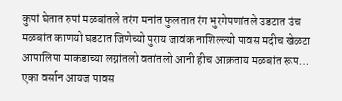कुपां घेतात रुपां मळबांतले तरंग मनांत फुलतात रंग भुरगेपणांतले उडटात उंच मळबांत काणयो घडटात जिणेच्यो पुराय जावंक नाशिल्ल्यो पावस मदीच खेळटा आपालिपा माकडाच्या लग्नांतलो वतांतलो आनी हीच आक्रताय मळबांत रूप…
एका वर्सान आयज पावस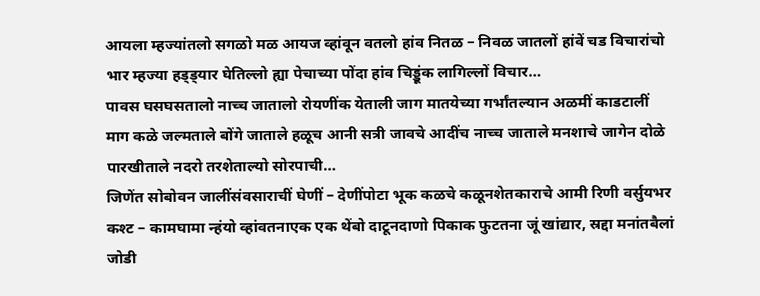आयला म्हज्यांतलो सगळो मळ आयज व्हांवून वतलो हांव नितळ – निवळ जातलों हांवें चड विचारांचो भार म्हज्या हड्ड्यार घेतिल्लो ह्या पेचाच्या पोंदा हांव चिड्डूंक लागिल्लों विचार…
पावस घसघसतालो नाच्च जातालो रोयणींक येताली जाग मातयेच्या गर्भांतल्यान अळमीं काडटालीं माग कळे जल्मताले बोंगे जाताले हळूच आनी सत्री जावचे आदींच नाच्च जाताले मनशाचे जागेन दोळे पारखीताले नदरो तरशेताल्यो सोरपाची…
जिणेंत सोबोवन जालींसंवसाराचीं घेणीं – देणींपोटा भूक कळचे कळूनशेतकाराचे आमी रिणी वर्सुयभर कश्ट – कामघामा न्हंयो व्हांवतनाएक एक थेंबो दाटूनदाणो पिकाक फुटतना जूं खांद्यार, स्रद्दा मनांतबैलां जोडी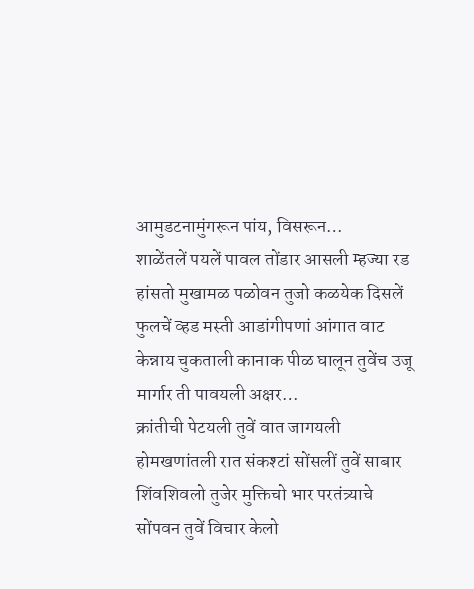आमुडटनामुंगरून पांय, विसरून…
शाळेंतलें पयलें पावल तोंडार आसली म्हज्या रड हांसतो मुखामळ पळोवन तुजो कळयेक दिसलें फुलचें व्हड मस्ती आडांगीपणां आंगात वाट केन्नाय चुकताली कानाक पीळ घालून तुवेंच उजू मार्गार ती पावयली अक्षर…
क्रांतीची पेटयली तुवें वात जागयली होमखणांतली रात संकश्टां सोंसलीं तुवें साबार शिंवशिवलो तुजेर मुक्तिचो भार परतंत्र्याचे सोंपवन तुवें विचार केलो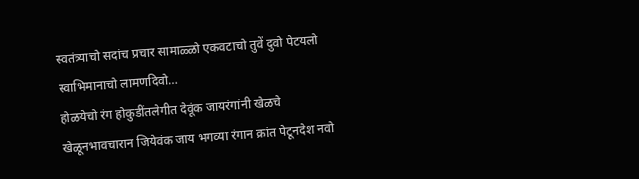स्वतंत्र्याचो सदांच प्रचार सामाळ्ळो एकवटाचो तुवें दुवो पेटयलो स्वाभिमानाचो लामणदिवो…
होळयेचो रंग होकुडींतलेगीत देवूंक जायरंगांनी खेळचे खेळूनभावचारान जियेवंक जाय भगव्या रंगान क्रांत पेटूनदेश नवो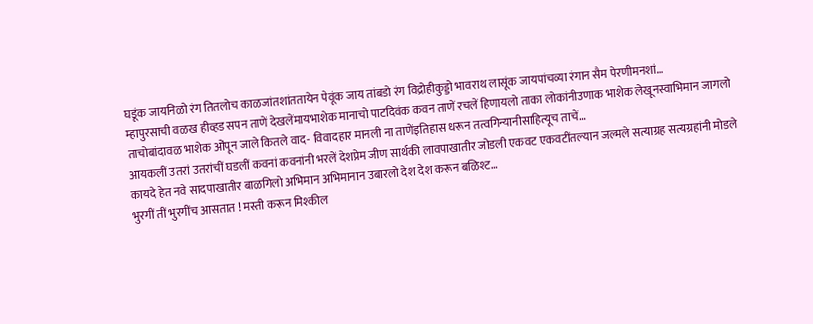घडूंक जायनिळो रंग तितलोच काळजांतशांततायेन पेवूंक जाय तांबडो रंग विद्रोहीकुड्डो भावराथ लासूंक जायपांचव्या रंगान सैम पेरणीमनशां…
म्हापुरसाची वळख हीव्हड सपन ताणें देखलेंमायभाशेक मानाचो पाटदिवंक कवन ताणें रचलें हिणायलो ताका लोकांनीउणाक भाशेक लेखूनस्वाभिमान जागलो ताचोबांदावळ भाशेक ओंपून जाले कितले वाद- विवादहार मानली ना ताणेंइतिहास धरून तत्वगिन्यानीसाहित्यूच ताचें…
आयकलीं उतरां उतरांचीं घडलीं कवनां कवनांनी भरलें देशप्रेम जीण सार्थकी लावपाखातीर जोडली एकवट एकवटींतल्यान जल्मले सत्याग्रह सत्यग्रहांनी मोडले कायदे हेत नवे सादपाखातीर बाळगिलो अभिमान अभिमानान उबारलो देश देश करून बळिश्ट…
भुरगीं तीं भुरगींच आसतात ! मस्ती करून मिश्कील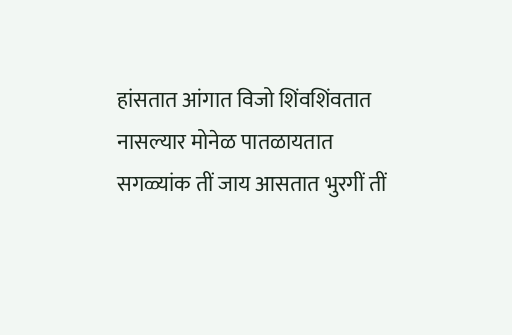हांसतात आंगात विजो शिंवशिंवतात नासल्यार मोनेळ पातळायतात सगळ्यांक तीं जाय आसतात भुरगीं तीं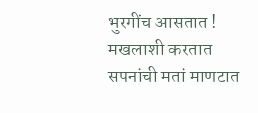भुरगींच आसतात ! मखलाशी करतात सपनांची मतां माणटात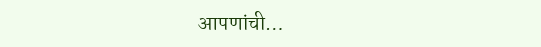आपणांची…